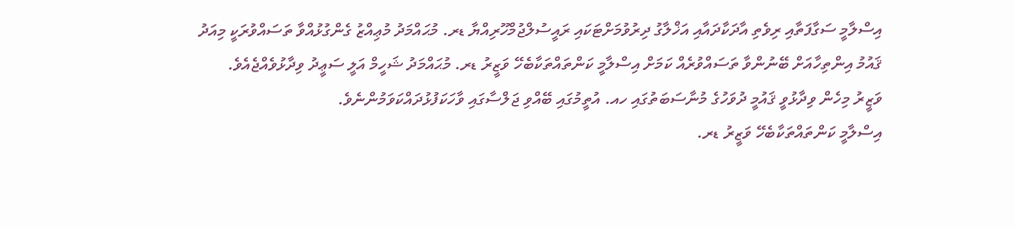އިސްލާމީ ސަގާފަތާއި ރިވެތި އާދަކާދައާއި އަޚްލާގު ދިރުވުމަށްޓަކައި ރައީސުލްޖުމްހޫރިއްޔާ ޑރ. މުޙައްމަދު މުޢިއްޒު ގެންގުޅުއްވާ ތަސައްވުރަކީ މިއަދު ޤައުމު އިންތިހާއަށް ބޭނުންވާ ތަސައްވުރެއް ކަމަށް އިސްލާމީ ކަންތައްތަކާބެހޭ ވަޒީރު ޑރ. މުޙައްމަދު ޝަހީމް އަލީ ސަޢީދު ވިދާޅުވެއްޖެއެވެ.
ވަޒީރު މިހެން ވިދާޅުވީ ޤައުމީ ދުވަހުގެ މުނާސަބަތުގައި ހއ. އުތީމުގައި ބޭއްވި ޖަލްސާގައި ވާހަކަފުޅުދައްކަވަމުންނެވެ.
އިސްލާމީ ކަންތައްތަކާބެހޭ ވަޒީރު ޑރ.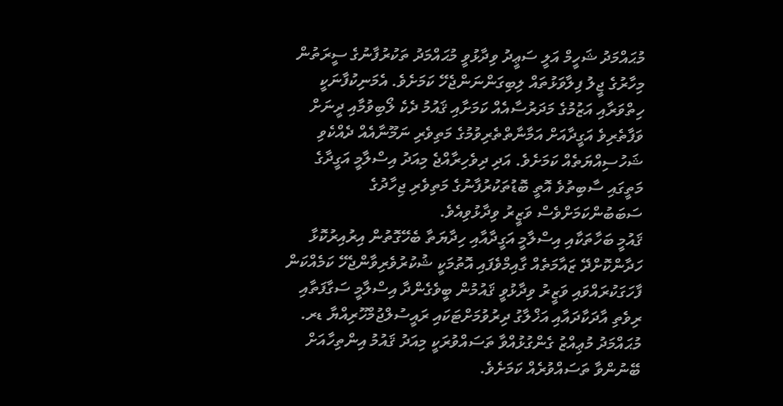މުޙައްމަދު ޝަހީމް އަލީ ސަޢީދު ވިދާޅުވީ މުޙައްމަދު ތަކުރުފާނުގެ ސީރަތުން މިހާރުގެ ޖީލު ފިލާވަޅުތައް ލިބިގަންނަންޖެހޭ ކަމަށެވެ. އެމަނިކުފާނަކީ ހިތްވަރާއި އަޒުމުގެ މަދަރުސާއެއް ކަމަށާއި ޤައުމު ދެކެ ލޯބިވުމާއި ދީނަށް ވަފާތެރިވެ އަގީދާއަށް އަމާނާތްތެރިވުމުގެ މަތިވެރި ނަމޫނާއެއް ދެއްކެވި ޝަހުސިއްޔަތެއް ކަމަށެވެ. އަދި ދިވެހިރާއްޖެ މިއަދު އިސްލާމީ އަގީދާގެ މަތީގައި ސާބިތުވެ އޮތީ ބޮޑުތަކުރުފާނުގެ މަތިވެރި ޖިހާދުގެ ސަބަބުންކަމަށްވެސް ވަޒީރު ވިދާޅުވިއެވެ.
ޤައުމީ ބަހާތަކާއި އިސްލާމީ އަގީދާއާއި ހިދާޔަތާ ބެހޭގޮތުން އިރުއިރުކޮޅާ ހަދާންކޮށްދޭ ޒައާމަތެއް ގާއިމްވެފައި އޮތުމަކީ ޝުކުރުވެރިވާންޖެހޭ ކަމެއްކަން ފާހަގަކުރައްވައި ވަޒީރު ވިދާޅުވީ ޤައުމުން ބީވެގެންދާ އިސްލާމީ ސަގާފަތާއި ރިވެތި އާދަކާދައާއި އަޚްލާގު ދިރުވުމަށްޓަކައި ރައީސުލްޖުމްހޫރިއްޔާ ޑރ. މުޙައްމަދު މުޢިއްޒު ގެންގުޅުއްވާ ތަސައްވުރަކީ މިއަދު ޤައުމު އިންތިހާއަށް ބޭނުންވާ ތަސައްވުރެއް ކަމަށެވެ.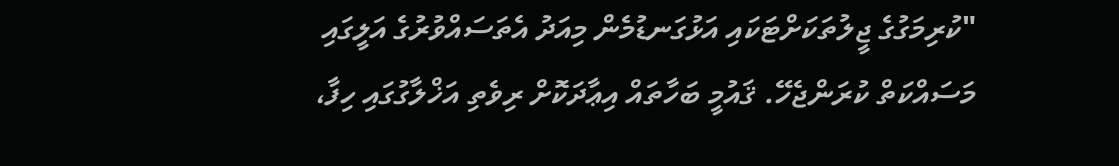"ކުރިމަގުގެ ޖީލުތަކަށްޓަކައި އަޅުގަނޑުމެން މިއަދު އެތަސައްވުރުގެ އަލީގައި މަސައްކަތް ކުރަންޖެހޭ. ޤައުމީ ބަހާތައް އިޢާދަކޮށް ރިވެތި އަޚްލާގުގައި ހިފާ،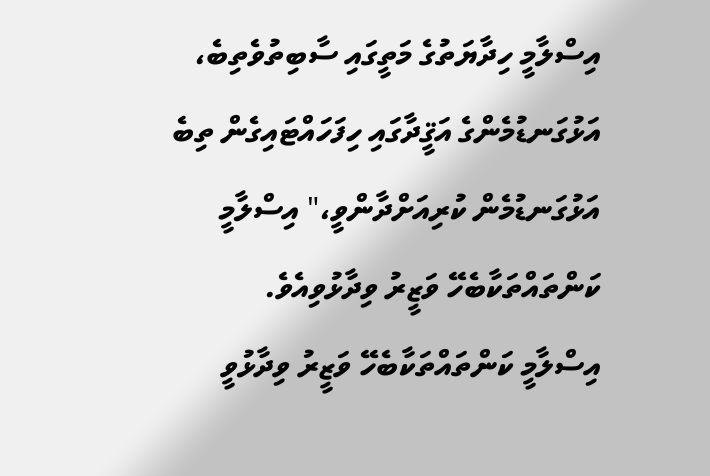އިސްލާމީ ހިދާޔަތުގެ މަތީގައި ސާބިތުވެތިބެ، އަޅުގަނޑުމެންގެ އަޤީދާގައި ހިފަހައްޓައިގެން ތިބެ އަޅުގަނޑުމެން ކުރިއަށްދާންވީ،" އިސްލާމީ ކަންތައްތަކާބެހޭ ވަޒީރު ވިދާޅުވިއެވެ.
އިސްލާމީ ކަންތައްތަކާބެހޭ ވަޒީރު ވިދާޅުވީ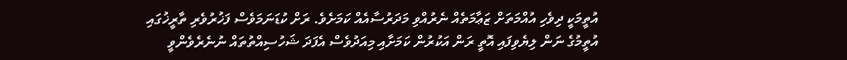އުތީމަކީ ދިވެހި އުއްމަތަށް ޒަޢާމަތެއް ނެރުއްވި މަދަރުސާއެއް ކަމަށެވެ. ރަށް ކުޑަނަމަވެސް ފަޚުރުވެރި ތާރީޚުގައި އުތީމުގެ ނަން ލިޔެވިފައި އޮތީ ރަން އަކުރުން ކަމަށާއި މިއަދުވެސް އެފަދަ ޝަހުސިއްތުތައް ނުނެރެވެންވީ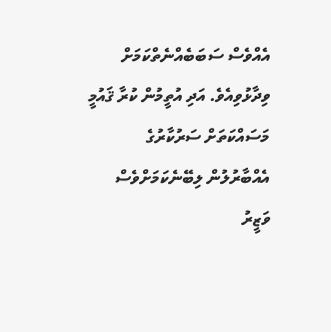އެއްވެސް ސަބަބެއްނެތްކަމަށް ވިދާޅުވިއެވެ. އަދި އުތީމުން ކުރާ ޤައުމީ މަސައްކަތަށް ސަރުކާރުގެ އެއްބާރުލުން ލިބޭނެކަމަށްވެސް ވަޒީރު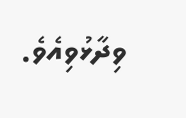ވިދާޅުވިއެވެ.